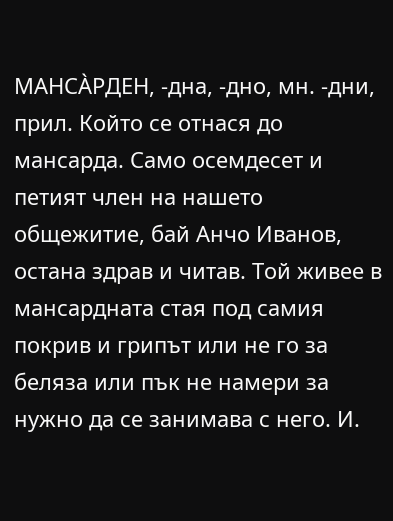МАНСА̀РДЕН, -дна, -дно, мн. -дни, прил. Който се отнася до мансарда. Само осемдесет и петият член на нашето общежитие, бай Анчо Иванов, остана здрав и читав. Той живее в мансардната стая под самия покрив и грипът или не го за беляза или пък не намери за нужно да се занимава с него. И.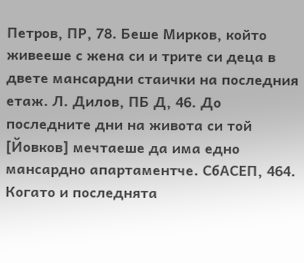Петров, ПР, 78. Беше Мирков, който живееше с жена си и трите си деца в двете мансардни стаички на последния етаж. Л. Дилов, ПБ Д, 46. До последните дни на живота си той [Йовков] мечтаеше да има едно мансардно апартаментче. СбАСЕП, 464. Когато и последнята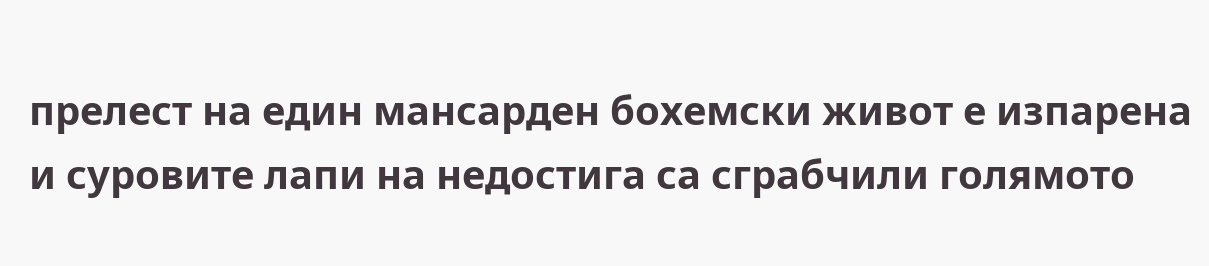прелест на един мансарден бохемски живот е изпарена и суровите лапи на недостига са сграбчили голямото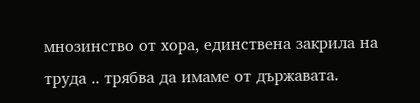мнозинство от хора, единствена закрила на труда .. трябва да имаме от държавата.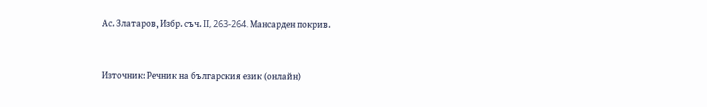Ас. Златаров, Избр. съч. II, 263-264. Мансарден покрив.


Източник: Речник на българския език (онлайн)